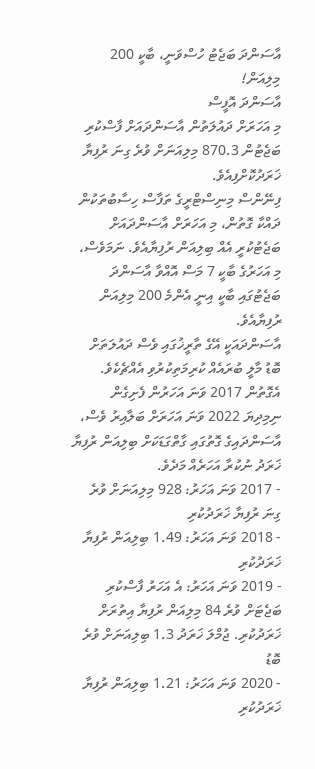އާސަންދަ ބަޖެޓު ހުސްވަނީ، ބާކީ 200 މިލިއަން!
އާސަންދަ އޮފީސް
މި އަހަރަށް ދައުލަތުން އާސަންދައަށް ފާސްކުރި ބަޖެޓުން 870.3 މިލިއަނަށް ވުރެ ގިނަ ރުފިޔާ ޚަރަދުކޮށްފިއެވެ.
ފިނޭންސް މިނިސްޓްރީގެ ތަފާސް ހިސާބުތަކުން ދައްކާ ގޮތުން، މި އަހަރަށް އާސަންދައަށް ބަޖެޓުކުރީ އެއް ބިލިއަން ރުފިޔާއެވެ. ނަމަވެސް، މި އަހަރުގެ ބާކީ 7 މަސް އޮއްވާ އާސަންދަ ބަޖެޓުގައި ބާކީ އިނީ އެންމެ 200 މިލިއަން ރުފިޔާއެވެ.
އާސަންދައަކީ އޭގެ ތާރީޚުގައި ވެސް ދައުލަތަށް ބޮޑު މާލީ ބުރައެއް ކުރިމަތިކުރުވި އެއްޗެކެވެ. އެގޮތުން 2017 ވަނަ އަހަރުން ފެށިގެން ނިމިދިޔަ 2022 ވަނަ އަހަރަށް ބަލާއިރު ވެސް، އާސަންދައިގެ ގޮތުގައި ގާތްގަޑަކަށް ބިލިއަން ރުފިޔާ ޚަރަދު ނުކުރާ އަހަރެއް މަދެވެ.
- 2017 ވަނަ އަހަރު: 928 މިލިއަނަށް ވުރެ ގިނަ ރުފިޔާ ޚަރަދުކުރި
- 2018 ވަނަ އަހަރު: 1.49 ބިލިއަން ރުފިޔާ ޚަރަދުކުރި
- 2019 ވަނަ އަހަރު: އެ އަހަރު ފާސްކުރި ބަޖެޓަށް ވުރެ 84 މިލިއަން ރުފިޔާ އިތުރަށް ޚަރަދުކުރި. ޖުމްލަ ޚަރަދު 1.3 ބިލިއަނަށް ވުރެ ބޮޑު
- 2020 ވަނަ އަހަރު: 1.21 ބިލިއަން ރުފިޔާ ޚަރަދުކުރި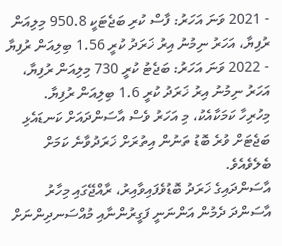- 2021 ވަނަ އަހަރު: ފާސް ކުރި ބަޖެޓަކީ 950.8 މިލިއަން ރުފިޔާ، އަހަރު ނިމުނު އިރު ޚަރަދު ކުރީ 1.56 ބިލިއަން ރުފިޔާ
- 2022 ވަނަ އަހަރު: ބަޖެޓު ކުރީ 730 މިލިއަން ރުފިޔާ، އަހަރު ނިމުނު އިރު ޚަރަދު ކުރީ 1.6 ބިލިއަން ރުފިޔާ.
މިހުރިހާ ކަމަކާއެކު، މި އަހަރު ވެސް އާސަންދައަށް ކަނޑައެޅި ބަޖެޓަށް ވުރެ ބޮޑު ތަނުން އިތުރަށް ޚަރަދުވާނެ ކަމަށް ބެލެވެއެވެ.
އާސަންދައިގެ ޚަރަދު ބޮޑުވެފައިވާއިރު، ރާއްޖޭގައި މިހާރު އާސަންދަ ދެމުން އަންނަނީ ފަގީރުންނާއި މުއްސަނދިންނަށް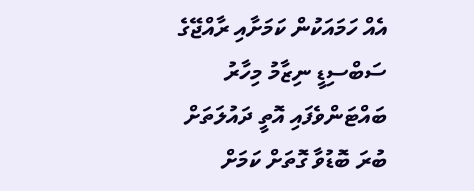އެއް ހަމައަކުން ކަމަށާއި ރާއްޖޭގެ ސަބްސިޑީ ނިޒާމު މިހާރު ބައްޓަންވެފައި އޮތީ ދައުލަތަށް ބުރަ ބޮޑުވާ ގޮތަށް ކަމަށް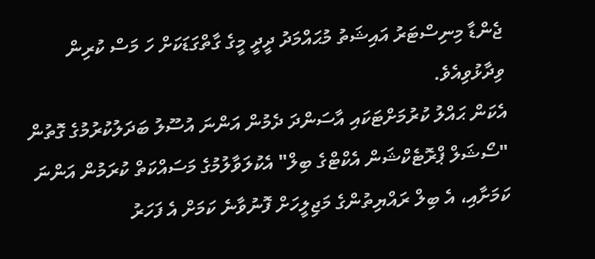ޖެންޑާ މިނިސްޓަރު އައިޝަތު މުޙައްމަދު ދީދީ މީގެ ގާތްގަޑަކަށް ހަ މަސް ކުރިން ވިދާޅުވިއެވެ.
އެކަން ޙައްލު ކުރުމަށްޓަކައި އާސަންދަ ދެމުން އަންނަ އުސޫލު ބަދަލުކުރުމުގެ ގޮތުން "ސޯޝަލް ޕްރޮޓެކްޝަން އެކްޓްގެ ބިލް" އެކުލަވާލުމުގެ މަސައްކަތް ކުރަމުން އަންނަ ކަމަށާއި، އެ ބިލް ރައްޔިތުންގެ މަޖިލީހަށް ފޮނުވާނެ ކަމަށް އެ ފަހަރު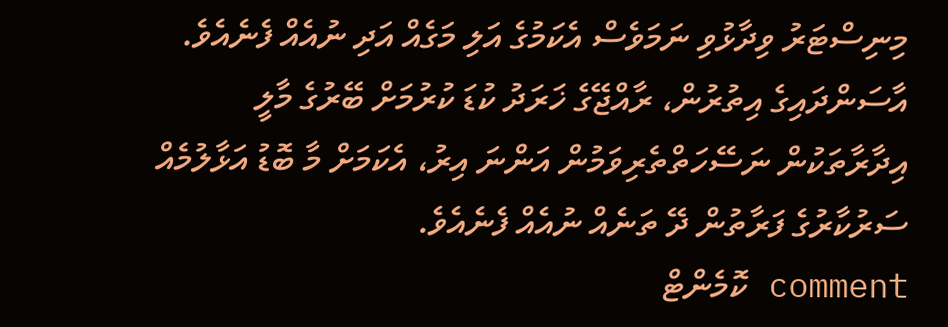މިނިސްޓަރު ވިދާޅުވި ނަމަވެސް އެކަމުގެ އަލި މަގެއް އަދި ނުއެއް ފެނެއެވެ.
އާސަންދައިގެ އިތުރުން، ރާއްޖޭގެ ޚަރަދު ކުޑަ ކުރުމަށް ބޭރުގެ މާލީ އިދާރާތަކުން ނަސޭހަތްތެރިވަމުން އަންނަ އިރު، އެކަމަށް މާ ބޮޑު އަޅާލުމެއް ސަރުކާރުގެ ފަރާތުން ދޭ ތަނެއް ނުއެއް ފެނެއެވެ.
comment ކޮމެންޓް